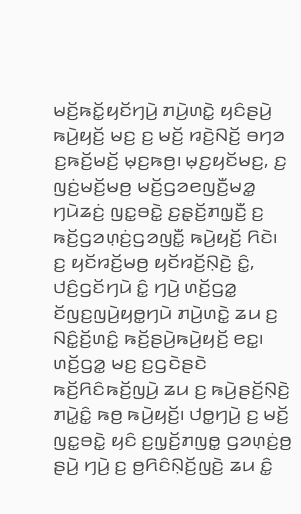ꤗꤢꤩ꤬ꤒꤢꤩ꤭ꤟꤢꤩꤚꤣꤧ꤬ ꤊꤣꤧ꤬ꤛꤢꤧ꤭ ꤟꤢꤨꤔꤣꤧ꤬ ꤒꤣꤧ꤬ꤟꤢꤩ꤬ ꤗꤢ꤬ ꤢ꤬ ꤗꤢꤩ꤬ ꤙꤢꤧ꤬ꤡꤢꤩ꤬ ꤋꤚꤤ ꤢ꤬ꤒꤢꤩ꤬ꤗꤢꤩ꤬ ꤗ꤫ꤢ꤬ꤒꤥ꤬꤯ ꤗ꤫ꤢ꤬ꤟꤢꤩꤗꤢ꤬, ꤢ꤬ ꤜꤢꤦ꤬ꤗꤢꤩ꤬ꤗꤥ꤬ ꤗꤢꤩ꤬ꤞꤤꤕꤜꤢꤪ꤬ꤗꤤ꤭ ꤚꤣꤧꤘꤢꤦ꤬ ꤜꤢ꤭ꤋꤢꤧ꤭ ꤢ꤬ꤔ꤫ꤢꤩ꤬ꤊꤜ꤫ꤢꤪ꤬ ꤢ꤬ ꤒꤢꤩ꤬ꤞꤤꤛ꤫ꤢꤦ꤬ꤞꤤꤜꤢꤪ꤭ ꤒꤣꤧ꤬ꤟꤢꤩ꤬ ꤖꤢꤧ꤯ ꤢ꤬ ꤟꤢꤩꤙꤢꤩ꤬ꤗꤥ꤬ ꤟꤢꤩꤙꤢꤩ꤬ꤡ꤫ꤢꤧ꤬ ꤢꤨ꤭, ꤓꤢꤨ꤬ꤞꤢꤩꤚꤣꤧ ꤢꤨ꤭ ꤚꤣꤧ꤬ ꤛꤢꤩ꤬ꤞꤤ꤭ ꤢꤩꤜꤢ꤬ꤜꤣꤧ꤬ꤟꤥ꤭ꤚꤣꤧ ꤊꤣꤧ꤬ꤛꤢꤧ꤭ ꤘꤣ ꤢ꤬ ꤡꤢꤨ꤭ꤢꤩ꤬ꤛꤢꤨ꤭ ꤒꤢꤩ꤬ꤔꤣꤧ꤬ꤒꤣꤧ꤬ꤟꤢꤩ꤬ ꤕꤢ꤭꤯
ꤛꤢꤩ꤬ꤞꤤ꤭ ꤗꤢ꤬ ꤢ꤬ꤞꤢꤧꤔꤢꤧ ꤒꤢꤩ꤬ꤖꤢꤨꤒꤢꤩ꤬ꤜꤣꤧ꤬ ꤘꤣ ꤢ꤬ ꤒꤣꤧ꤬ꤔꤢꤩ꤬ꤡ꤫ꤢꤧ꤬ ꤊꤣꤧ꤭ꤢꤨ꤭ ꤒꤥ꤬ ꤒꤣꤧ꤬ꤟꤢꤩ꤬꤯ ꤓꤥ꤭ꤚꤣꤧ꤬ ꤢ꤬ ꤗꤢꤩ꤬ ꤜꤢ꤭ꤋꤢꤧ꤭ ꤟꤢꤨ ꤢ꤬ꤜ꤫ꤢꤩ꤬ꤊꤜꤥ꤭ ꤞꤤꤛ꤫ꤢꤦ꤬ꤥ꤬ ꤔꤣꤧ꤬ ꤚꤣꤧ꤬ ꤢ꤬ ꤥ꤬ꤖꤢꤨꤡ꤫ꤢꤩ꤬ꤜꤢꤧ꤬ ꤘꤣ ꤢꤨ꤭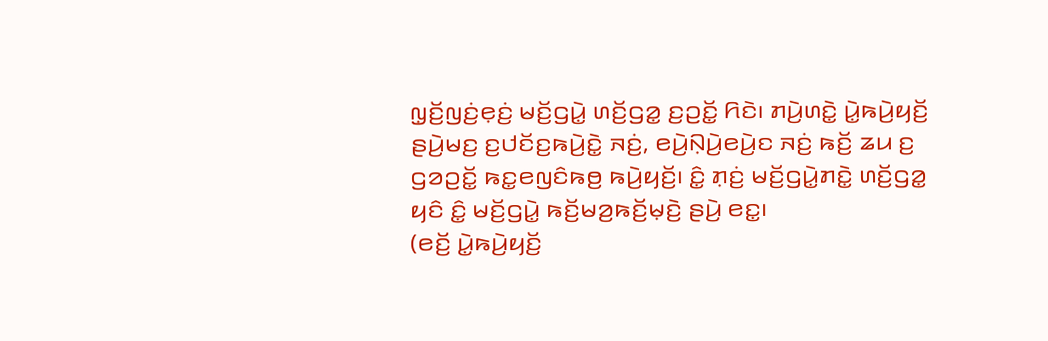ꤜ꤫ꤢꤩ꤬ꤜꤢꤦ꤬ꤕ꤫ꤢꤦ꤬ ꤗꤢꤩ꤬ꤞꤣꤧ꤭ ꤛꤢꤩ꤬ꤞꤤ꤭ ꤢ꤬ꤑꤢꤩ꤭ ꤖꤢꤧ꤯ ꤊꤣꤧ꤬ꤛꤢꤧ꤭ ꤣꤧ꤭ꤒꤣꤧ꤬ꤟꤢꤩ꤬ ꤔꤣꤧ꤬ꤗꤢ꤬ ꤢ꤬ꤓꤢꤩꤢ꤬ꤒꤣꤧ꤬ꤢꤧ꤭ ꤏꤢꤦ꤬, ꤕꤣꤧ꤬ꤡ꤫ꤣꤧ꤬ꤕꤣꤧ꤬ꤢ ꤏꤢꤦ꤬ ꤒꤢꤩ꤬ ꤘꤣ ꤢ꤬ ꤞꤤꤑꤢꤩ꤭ ꤒꤢ꤭ꤕꤜꤢꤨꤒꤥ꤬ ꤒꤣꤧ꤬ꤟꤢꤩ꤬꤯ ꤢꤨ꤭ ꤊ꤫ꤢꤦ꤬ ꤗꤢꤩ꤬ꤞꤣꤧ꤭ꤊꤢꤧ꤭ ꤛꤢꤩ꤬ꤞꤤ꤭ ꤟꤢꤨ ꤢꤨ꤭ ꤗꤢꤩ꤬ꤞꤣꤧ꤭ ꤒꤢꤩ꤬ꤗꤤ꤬ꤒꤢꤩ꤬ꤗ꤫ꤢꤧ꤬ ꤔꤣꤧ꤬ ꤕꤢ꤭꤯
(ꤕꤢꤩ꤬ ꤣꤧ꤭ꤒꤣꤧ꤬ꤟꤢꤩ꤬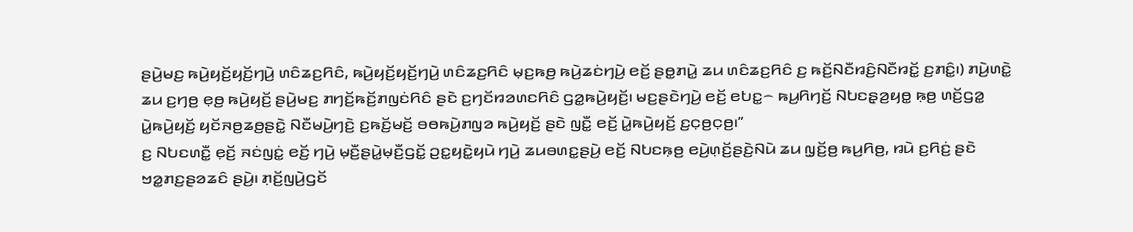ꤔꤣꤧ꤬ꤗꤢ꤬ ꤒꤣꤧ꤬ꤟꤢꤩ꤬ꤟꤢꤩ꤬ꤚꤣꤧ꤬ ꤛꤢꤨꤘꤢ꤬ꤖꤢꤨ, ꤒꤣꤧ꤬ꤟꤢꤩ꤬ꤟꤢꤩ꤬ꤚꤣꤧ꤬ ꤛꤢꤨꤘꤢ꤬ꤖꤢꤨ ꤗ꤫ꤢ꤬ꤒꤥ꤬ ꤒꤣꤧ꤬ꤘꤢꤦꤚꤣꤧ꤬ ꤕꤢꤩ꤬ ꤔꤥ꤭ꤊꤣꤧ꤭ ꤘꤣ ꤛꤢꤨꤘꤢ꤬ꤖꤢꤨ ꤢ꤬ ꤒꤢꤩ꤬ꤡꤢꤪꤙꤢꤨ꤬ꤡꤢꤪꤙꤢꤩ꤭ ꤢ꤬ꤊꤢꤨ꤭꤯) ꤊꤣꤧ꤬ꤛꤢꤧ꤭ ꤘꤣ ꤢ꤬ꤚꤥ꤬ ꤕ꤫ꤥ꤬ ꤒꤣꤧ꤬ꤟꤢꤩ꤬ ꤔꤣꤧ꤬ꤗꤢ꤬ ꤊꤚꤢꤩ꤬ꤒꤢꤩ꤬ꤊꤜꤢꤦꤖꤢꤨ ꤔꤢꤧ ꤢ꤬ꤚꤢꤩꤙꤤꤛꤢꤖꤢꤨ ꤞꤤ꤭ꤒꤣꤧ꤬ꤟꤢꤩ꤬꤯ ꤗꤢ꤬ꤔꤢꤧꤚꤣꤧ꤬ ꤕꤢꤩ꤬ ꤕꤝꤢ꤭꤮ ꤒꤣ꤬ꤖꤚꤢꤩ꤬ ꤡꤝꤢꤔ꤫ꤤ꤬ꤟꤥ꤭ ꤒ꤫ꤥ꤬ ꤛꤢꤩ꤬ꤞꤤ꤭ ꤣꤧ꤭ꤒꤣꤧ꤬ꤟꤢꤩ꤬ ꤟꤢꤩꤏꤥ꤬ꤘꤥ꤬ꤔꤢꤧ꤭ ꤡꤢꤪꤗꤣꤧ꤬ꤚꤢꤧ꤬ ꤢ꤬ꤒꤢꤩ꤬ꤗꤢꤩ꤬ ꤋꤥꤒꤣꤧ꤬ꤊꤜꤤ ꤒꤣꤧ꤬ꤟꤢꤩ꤬ ꤔꤢꤧ ꤜꤢꤪ꤭ ꤕꤢꤩ꤬ ꤣꤧ꤭ꤒꤣꤧ꤬ꤟꤢꤩ꤬ ꤢ꤬ꤍ꤫ꤥ꤬ꤍ꤫ꤥ꤬꤯”
ꤢ꤬ ꤡꤝꤢꤛꤢꤪ꤭ ꤕ꤫ꤢꤩ꤬ ꤏꤢꤦꤜꤢꤦ꤭ ꤕꤢꤩ꤬ ꤚꤣꤧ꤬ ꤗ꤫ꤢꤪ꤬ꤔꤣꤧ꤭ꤗ꤫ꤢꤪ꤬ꤞꤢꤩ꤭ ꤑꤢ꤭ꤟꤢꤧ꤭ꤟꤣꤧ ꤚꤣꤧ꤬ ꤘꤣꤋꤛꤢ꤭ꤔꤣꤧ꤬ ꤕꤢꤩ꤬ ꤡꤝꤢꤒ꤫ꤥ꤬ ꤕꤣꤧ꤬ꤛ꤫ꤢꤩ꤬ꤔꤢꤧ꤬ꤡꤣꤧ ꤘꤣ ꤜ꤫ꤢꤩ꤬ꤥ꤬ ꤒꤣ꤬ꤖꤥ꤬, ꤙꤣꤧ ꤢ꤬ꤖꤢꤦ꤬ ꤔꤢꤧ ꤠꤤ꤭ꤊꤢ꤬ꤔꤤꤘꤢꤨ ꤔꤣꤧ꤬꤯ ꤊ꤫ꤢꤩ꤬ꤜꤣꤧ꤬ꤞꤢꤩ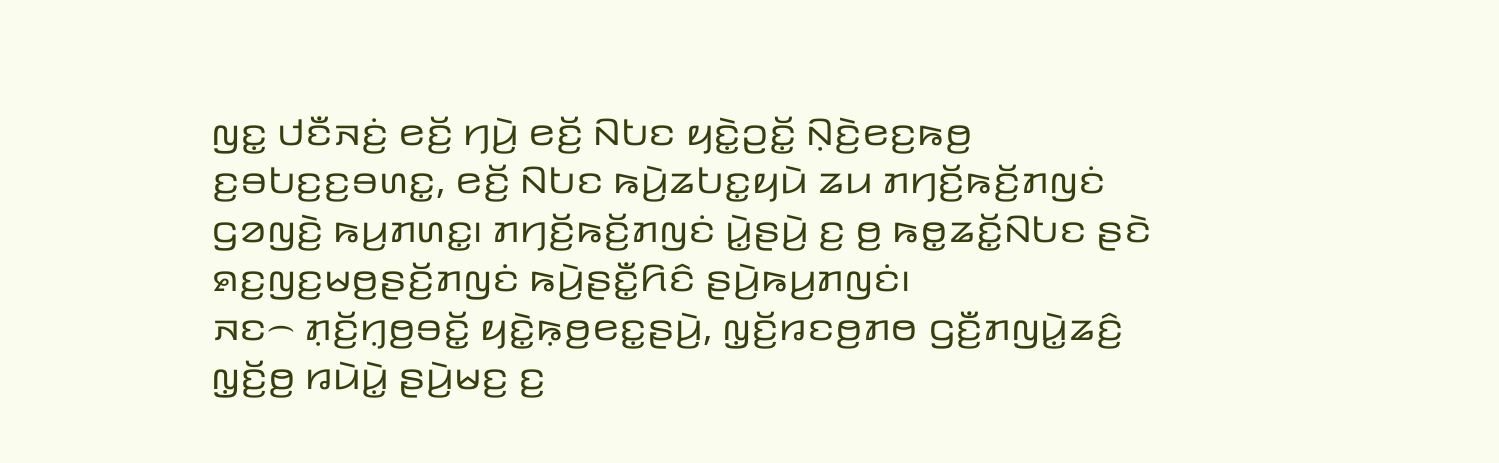ꤜꤢ꤭ ꤓꤢꤪꤏꤢꤦ꤬ ꤕꤢꤩ꤬ ꤚꤣꤧ꤬ ꤕꤢꤩ꤬ ꤡꤝꤢ ꤟꤢꤧ꤭ꤑꤢꤩ꤭ ꤡ꤫ꤢꤧ꤬ꤕꤢ꤬ꤒꤥ꤬ ꤢ꤬ꤋꤝꤢ꤬ꤢ꤬ꤋꤛꤢ꤭, ꤕꤢꤩ꤬ ꤡꤝꤢ ꤒꤣꤧ꤬ꤘꤝꤢ꤭ꤟꤣꤧ ꤘꤣ ꤊꤚꤢꤩ꤬ꤒꤢꤩ꤬ꤊꤜꤢꤦ ꤞꤤꤜꤢꤧ꤬ ꤒꤣ꤬ꤊꤛꤢ꤭꤯ ꤊꤚꤢꤩ꤬ꤒꤢꤩ꤬ꤊꤜꤢꤦ ꤣꤧ꤭ꤔꤣꤧ꤬ ꤢ꤬ ꤥ꤬ ꤒꤥ꤭ꤘꤢꤩ꤭ꤡꤝꤢ ꤔꤢꤧ ꤎꤢ꤬ꤜꤢ꤬ꤗꤥ꤬ꤔꤢꤩ꤬ꤊꤜꤢꤦ ꤒꤣꤧ꤬ꤔꤢꤪ꤭ꤖꤢꤨ ꤔꤣꤧ꤬ꤒꤣ꤬ꤊꤜꤢꤦ꤯
ꤏꤢ꤮ ꤊ꤫ꤢꤩ꤬ꤚ꤫ꤥ꤬ꤋꤢꤩ꤭ ꤟꤢꤧ꤭ꤒ꤫ꤥ꤬ꤕꤢ꤭ꤔꤣꤧ꤬, ꤜ꤫ꤢꤩ꤬ꤙꤢꤥ꤬ꤊꤥ ꤞꤢꤪ꤬ꤊꤜꤣꤧ꤭ꤘꤢꤨ꤬ ꤜ꤫ꤢꤩ꤬ꤥ꤬ ꤙꤣꤧꤣꤧ꤭ ꤔꤣꤧ꤬ꤗꤢ꤬ ꤢ꤬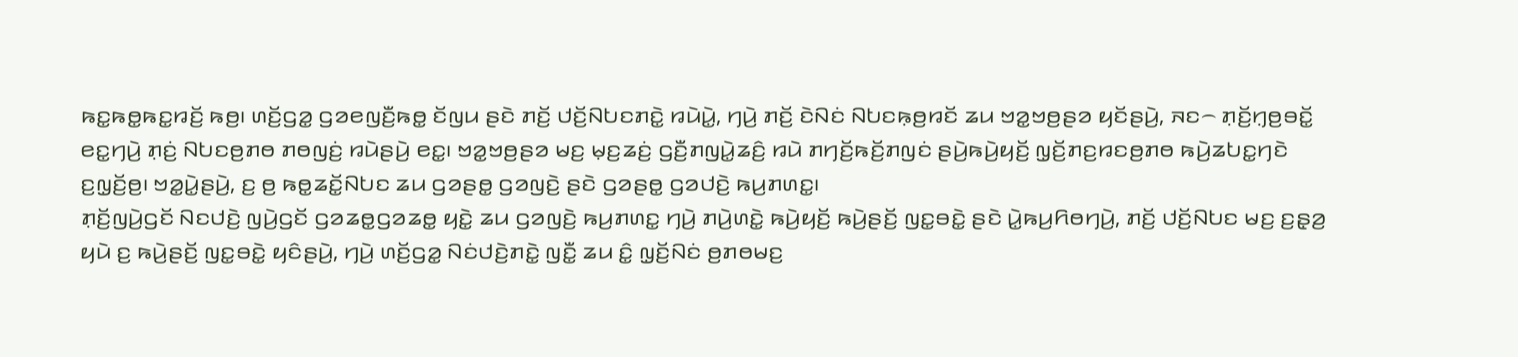ꤒꤢ꤭ꤒꤥ꤭ꤒꤢ꤭ꤙꤢꤩ꤬ ꤒꤥ꤬꤯ ꤛꤢꤩ꤬ꤞꤤ꤭ ꤞꤤꤕꤜꤢꤪ꤬ꤒꤥ꤭ ꤢꤩꤜꤣ ꤔꤢꤧ ꤊꤢꤩ꤬ ꤓꤢꤩ꤬ꤡꤝꤢꤊꤢꤧ꤭ ꤙꤣꤧꤣꤧ꤭, ꤚꤣꤧ꤬ ꤊꤢꤩ꤬ ꤢꤧꤡꤢꤦ ꤡꤝꤢꤒ꤫ꤥ꤬ꤙꤢꤩ ꤘꤣ ꤠꤤ꤭ꤠꤥ꤬ꤔꤤ ꤟꤢꤩꤔꤣꤧ꤬, ꤏꤢ꤮ ꤊ꤫ꤢꤩ꤬ꤚ꤫ꤥ꤬ꤋꤢꤩ꤭ ꤕꤢ꤭ꤚꤣꤧ꤬ ꤊ꤫ꤢꤦ꤬ ꤡꤝꤢꤥ꤬ꤊꤥ ꤊꤥꤜꤢꤦ꤬ ꤙꤣꤧꤔꤣꤧ꤬ ꤕꤢ꤭꤯ ꤠꤤ꤭ꤠꤥ꤬ꤔꤤ ꤗꤢ꤬ ꤗ꤫ꤢ꤬ꤘꤢꤦ꤬ ꤞꤢꤪ꤬ꤊꤜꤣꤧ꤭ꤘꤢꤨ꤬ ꤙꤣꤧ ꤊꤚꤢꤩ꤬ꤒꤢꤩ꤬ꤊꤜꤢꤦ ꤔꤣꤧ꤬ꤒꤣꤧ꤬ꤟꤢꤩ꤬ ꤜ꤫ꤢꤩ꤬ꤊꤢ꤬ꤙꤢꤥ꤬ꤊꤥ ꤒꤣꤧ꤬ꤘꤝꤢ꤭ꤚꤢꤧ ꤢ꤬ꤜ꤫ꤢꤩ꤬ꤥ꤬꤯ ꤠꤤ꤭ꤣꤧ꤭ꤔꤣꤧ꤬, ꤢ꤬ ꤥ꤬ ꤒꤥ꤭ꤘꤢꤩ꤭ꤡꤝꤢ ꤘꤣ ꤞꤤꤔꤥ꤭ ꤞꤤꤜꤢꤧ꤬ ꤔꤢꤧ ꤞꤤꤔꤥ꤭ ꤞꤤꤓꤢꤧ꤬ ꤒꤣ꤬ꤊꤛꤢ꤭꤯
ꤊ꤫ꤢꤩ꤬ꤜꤣꤧ꤬ꤞꤢꤩ ꤡꤢꤓꤢꤧ꤬ ꤜꤣꤧ꤬ꤞꤢꤩ ꤞꤤꤘꤥ꤭ꤞꤤꤘꤥ꤭ ꤟꤢꤧ꤭ ꤘꤣ ꤞꤤꤜꤢꤧ꤬ ꤒꤣ꤬ꤊꤛꤢ꤭ ꤚꤣꤧ꤬ ꤊꤣꤧ꤬ꤛꤢꤧ꤭ ꤒꤣꤧ꤬ꤟꤢꤩ꤬ ꤒꤣꤧ꤬ꤔꤢꤩ꤬ ꤜꤢ꤭ꤋꤢꤧ꤭ ꤔꤢꤧ ꤣꤧ꤭ꤒꤣ꤬ꤖꤥꤚꤣꤧ꤬, ꤊꤢꤩ꤬ ꤓꤢꤩ꤬ꤡꤝꤢ ꤗꤢ꤬ ꤢ꤬ꤔ꤫ꤤ꤬ ꤟꤣꤧ ꤢ꤬ ꤒꤣꤧ꤬ꤔꤢꤩ꤬ ꤜꤢ꤭ꤋꤢꤧ꤭ ꤟꤢꤨꤔꤣꤧ꤬, ꤚꤣꤧ꤬ ꤛꤢꤩ꤬ꤞꤤ꤭ ꤡꤢꤦꤓꤢꤧ꤬ꤊꤢꤧ꤭ ꤜꤢꤪ꤭ ꤘꤣ ꤢꤨ꤭ ꤜ꤫ꤢꤩ꤬ꤡꤢꤦ ꤥ꤬ꤊꤥꤗꤢ꤬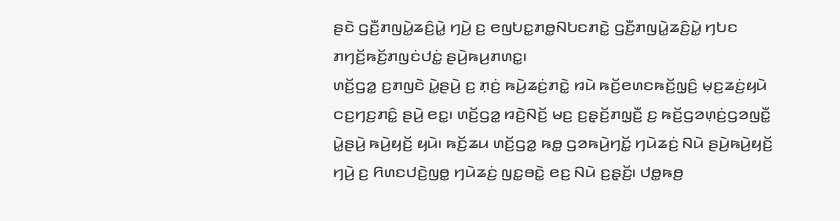ꤔꤢꤧ ꤞꤢꤪ꤬ꤊꤜꤣꤧ꤭ꤘꤢꤨ꤬ꤣꤧ꤭ ꤚꤣꤧ꤬ ꤢ꤬ ꤕꤜꤝꤢ꤭ꤊꤥ꤭ꤡꤝꤢꤊꤢꤧ꤭ ꤞꤢꤪ꤬ꤊꤜꤣꤧ꤭ꤘꤢꤨ꤬ꤣꤧ꤭ ꤚꤝꤢ ꤊꤚꤢꤩ꤬ꤒꤢꤩ꤬ꤊꤜꤢꤦꤓꤢꤦ꤭ ꤔꤣꤧ꤬ꤒꤣ꤬ꤊꤛꤢ꤭꤯
ꤛꤢꤩ꤬ꤞꤤ꤭ ꤢ꤬ꤊꤜꤢꤧ ꤣꤧ꤭ꤔꤣꤧ꤬ ꤢ꤬ ꤊ꤫ꤢꤦ꤬ ꤒꤣꤧ꤬ꤘꤢꤦ꤬ꤊꤢꤧ꤭ ꤙꤣꤧ ꤒꤢꤩ꤬ꤕꤛꤢꤒꤢꤩ꤬ꤜ꤫ꤢꤨ꤬ ꤗ꤫ꤢ꤬ꤘꤢꤦ꤬ꤟꤣꤧ ꤍꤢ꤬ꤚꤢ꤬ꤊꤢꤨ꤭ ꤔꤣꤧ꤬ ꤕꤢ꤭꤯ ꤛꤢꤩ꤬ꤞꤤ꤭ ꤙꤢꤧ꤬ꤡꤢꤩ꤬ ꤗꤢ꤬ ꤢ꤬ꤔ꤫ꤢꤩ꤬ꤊꤜ꤫ꤢꤪ꤬ ꤢ꤬ ꤒꤢꤩ꤬ꤞꤤꤛ꤫ꤢꤦ꤬ꤞꤤꤜꤢꤪ꤭ ꤣꤧ꤭ꤔꤣꤧ꤬ ꤒꤣꤧ꤬ꤟꤢꤩ꤬ ꤟꤣꤧ꤯ ꤒꤢꤩ꤬ꤘꤣ ꤛꤢꤩ꤬ꤞꤤ꤭ ꤒꤥ꤭ ꤞꤤꤒꤣꤧ꤬ꤚꤢꤩ꤭ ꤚꤣꤧꤘꤢꤦ꤬ ꤡꤣꤧ ꤔꤣꤧ꤬ꤒꤣꤧ꤬ꤟꤢꤩ꤬ ꤚꤣꤧ꤬ ꤢ꤬ ꤖꤛꤢꤓꤢꤧ꤬ꤜꤥ꤭ ꤚꤣꤧꤘꤢꤦ꤬ ꤜꤢ꤭ꤋꤢꤧ꤭ ꤕꤢ꤬ ꤡꤣꤧ ꤢ꤬ꤔ꤫ꤢꤩ꤬꤯ ꤓꤥ꤭ꤒꤥ꤬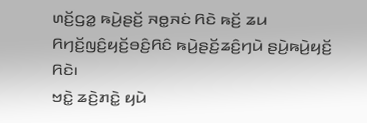ꤛꤢꤩ꤬ꤞꤤ꤭ ꤒꤣꤧ꤬ꤔꤢꤩ꤬ ꤏꤥ꤭ꤏꤢꤦ ꤖꤢꤧ ꤒꤢꤩ꤬ ꤘꤣ ꤖꤚꤢꤩ꤬ꤜꤢꤨ꤬ꤟꤢꤩ꤬ꤋꤢꤨ꤬ꤖꤢꤨ ꤒꤣꤧ꤬ꤔꤢꤩ꤬ꤘꤢꤨ꤬ꤚꤣꤧ ꤔꤣꤧ꤬ꤒꤣꤧ꤬ꤟꤢꤩ꤬ ꤖꤢꤧ꤯
ꤠꤢꤧ꤭ ꤘꤢꤧ꤬ꤊꤢꤧ꤭ ꤟꤣꤧ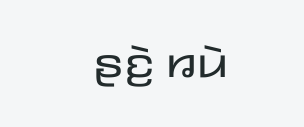ꤔꤢꤧ꤬ ꤙꤣꤧ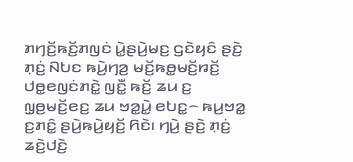ꤊꤚꤢꤩ꤬ꤒꤢꤩ꤬ꤊꤜꤢꤦ ꤣꤧ꤭ꤔꤣꤧ꤬ꤗꤢ꤬ ꤞꤢꤧꤟꤢꤨ ꤔꤢꤧ꤬ ꤊ꤫ꤢꤦ꤬ ꤡꤝꤢ ꤒꤣꤧ꤬ꤚꤤ꤬ ꤗꤢꤩ꤬ꤒꤥ꤭ꤗꤢꤩ꤬ꤙꤢꤩ꤬ ꤓꤥ꤭ꤕꤜꤢꤦꤊꤢꤧ꤭ ꤜꤢꤪ꤭ ꤒꤢꤩ꤬ ꤘꤣ ꤢ꤬ ꤜ꤫ꤥ꤬ꤗꤢꤩ꤬ꤕꤢ꤬ ꤘꤣ ꤠꤤ꤭ꤣꤧ꤭ ꤕꤝꤢ꤭꤮ ꤒꤣ꤬ꤠꤤ꤭ ꤢ꤬ꤊꤢꤨ꤭ ꤔꤣꤧ꤬ꤒꤣꤧ꤬ꤟꤢꤩ꤬ ꤖꤢꤧ꤯ ꤚꤣꤧ꤬ ꤔꤢꤧ꤬ ꤊ꤫ꤢꤦ꤬ ꤘꤢꤧ꤬ꤓꤢꤧ꤬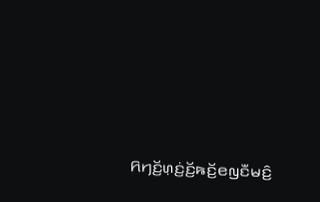ꤖꤚꤢꤩ꤬ꤛ꤫ꤢꤦ꤬ꤢꤩ꤬ꤒꤢꤩ꤬ꤕꤜꤢꤪꤗꤢꤨ꤬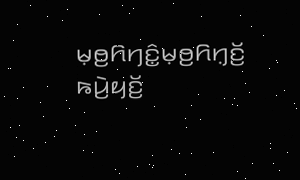ꤗ꤫ꤥ꤬ꤖꤚꤢꤨ꤭ꤗ꤫ꤥ꤬ꤖꤚ꤫ꤢꤩ꤬ ꤒꤣꤧ꤬ꤟꤢꤩ꤬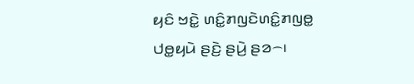ꤟꤢꤨ ꤠꤢꤧ꤭ ꤛꤢꤨ꤭ꤊꤜꤢꤧꤛꤢꤨ꤭ꤊꤜꤥ꤭ ꤓꤥ꤭ꤟꤣꤧ ꤔꤢꤧ꤬ ꤔꤣꤧ꤬ ꤔꤤ꤮꤯